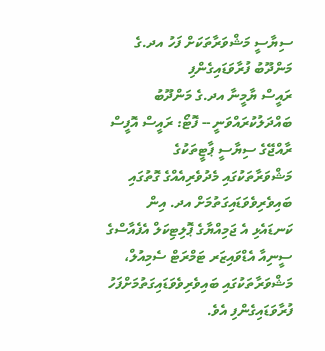ސިޔާސީ މަޝްވަރާތަކަށް ފަހު އދ.ގެ މަންދޫބު ފުރާވަޑައިގެންފި
ރައީސް ޔާމީނާ އދ.ގެ މަންދޫބު ބައްދަލުކުރައްވަނީ -- ފޮޓޯ: ރައީސް އޮފީސް
ރާއްޖޭގެ ސިޔާސީ ޕާޓީތަކުގެ މަޝްވަރާތަކުގައި މެދުވެރިއެއްގެ ގޮތުގައި ބައިވެރިވެވަޑައިގަތުމަށް އދ. އިން ކަނޑައެޅި އެ ޖަމިއްޔާގެ ޕޮލިޓިކަލް އެފެއާސްގެ ސީނިއާ އެޑްވައިޒަރ ޓަމްރަޓް ސެމިއުލް، މަޝްވަރާތަކުގައި ބައިވެރިވެވަޑައިގަތުމަށްފަހު ފުރާވަޑައިގެންފި އެވެ.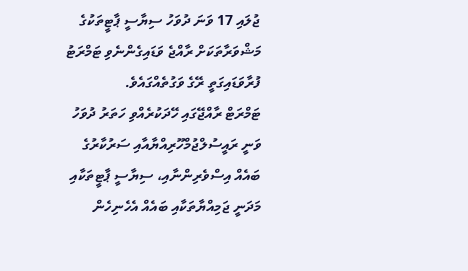ޖުލައި 17 ވަނަ ދުވަހު ސިޔާސީ ޕާޓީތަކުގެ މަޝްވަރާތަކަށް ރާއްޖެ ވަޑައިގެންނެވި ޓަމްރަޓު ފުރާވަޑައިގަތީ ރޭގެ ވަގުތެއްގައެވެ.
ޓަމްރަޓް ރާއްޖޭގައި ހޭދަކުރެއްވި ހަތަރު ދުވަހު ވަނީ ރައީސުލްޖުމްހޫރިއްޔާއާއި ސަރުކާރުގެ ބައެއް އިސްވެރިންނާއި، ސިޔާސީ ޕާޓީތަކާއި މަދަނީ ޖަމިއްޔާތަކާއި ބައެއް އެހެނިހެން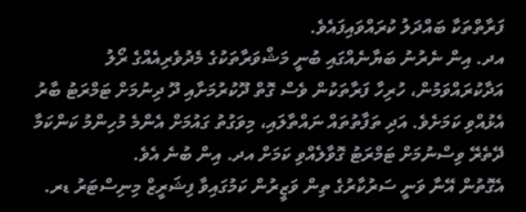ފަރާތްތަކާ ބައްދަލު ކުރައްވައިފައެވެ.
އދ. އިން ނެރުނު ބަޔާނެއްގައި ބުނީ މަޝްވަރާތަކުގެ މެދުވެރިއެއްގެ ރޯލު އަދާކުރައްވަމުން، ހުރިހާ ފަރާތަކުން ވެސް ގޮތް ދޫކުރުމަށާއި ދޫ ދިނުމަށް ޓަމްރަޓު ބާރު އެޅުއްވި ކަމަށެވެ. އަދި ތަފާތުތައް ނައްތާލައި، މިވަގުތު ގައުމަށް އެންމެ މުހިންމު ކަންކަމާ ދޭތެރޭ ވިސްނުމަށް ޓަމްރަޓު ގޮވާލެއްވި ކަމަށް އދ. އިން ބުނެ އެވެ.
އެގޮތުން އޭނާ ވަނީ ސަރުކާރުގެ ތިން ވަޒީރުން ކަމުގައިވާ ފިޝަރީޒް މިނިސްޓަރު ޑރ.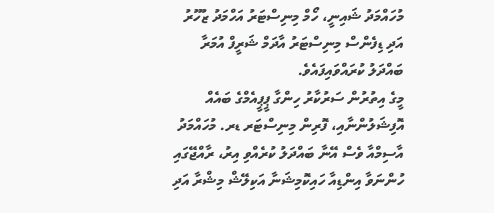މުހައްމަދު ޝައިނީ، ހޯމް މިނިސްޓަރު އަހްމަދު ޒުހޫރު އަދި ޑިފެންސް މިނިސްޓަރު އާދަމް ޝަރީފް އުމަރާ ބައްދަލު ކުރައްވައިފައެވެ.
މީގެ އިތުރުން ސަރުކާރު ހިންގާ ޕީޕީއެމްގެ ބައެއް އޮފިޝަލުންނާއި، ފޮރިން މިނިސްޓަރ ޑރ. މުހައްމަދު އާސިމްއާ ވެސް އޭނާ ބައްދަލު ކުރެއްވި އިރު، ރާއްޖޭގައި ހުންނަވާ އިންޑިއާ ހައިކޮމިޝަނާ އަކިލޭޝް މިޝްރާ އަދި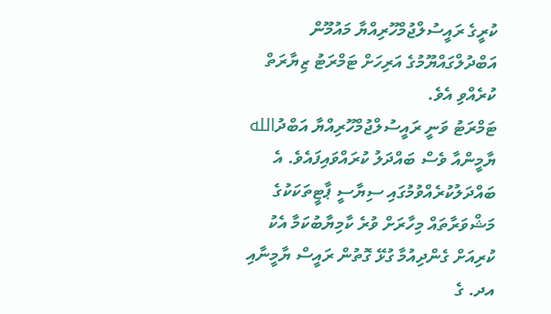ކުރީގެ ރައީސުލްޖުމްހޫރިއްޔާ މައުމޫން އަބްދުލްގައްޔޫމުގެ އަރިހަށް ޓަމްރަޓު ޒިޔާރަތް ކުރެއްވި އެވެ.
ޓަމްރަޓު ވަނީ ރައީސުލްޖުމްހޫރިއްޔާ އަބްދުالله ޔާމީންއާ ވެސް ބައްދަލު ކުރައްވައިފައެވެ. އެ ބައްދަލުކުރެއްވުމުގައި ސިޔާސީ ޕާޓީތަކަކުގެ މަޝްވަރާތައް މިހާރަށް ވުރެ ކާމިޔާބުކަމާ އެކު ކުރިއަށް ގެންދިއުމާ ގުޅޭ ގޮތުން ރައީސް ޔާމީނާއި އދ. ގެ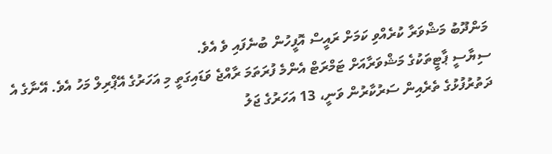މަންދޫބު މަޝްވަރާ ކުރެއްވި ކަމަށް ރައީސް އޮފީހުން ބުނެފައި ވެ އެވެ.
ސިޔާސީ ޕާޓީތަކުގެ މަޝްވަރާއަށް ޓަމްރަޓް އެންމެ ފުރަތަމަ ރާއްޖެ ވަޑައިގަތީ މި އަހަރުގެ އޭޕްރިލް މަހު އެވެ. އޭނާގެ އެ ދަތުރުފުޅުގެ ތެރެއިން ސަރުކާރުން ވަނީ، 13 އަހަރުގެ ޖަލު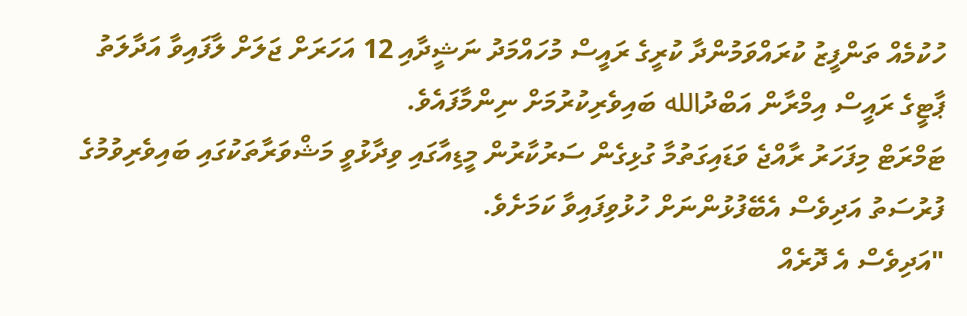ހުކުމެއް ތަންފީޒު ކުރައްވަމުންދާ ކުރީގެ ރައީސް މުހައްމަދު ނަޝީދާއި 12 އަހަރަށް ޖަލަށް ލާފައިވާ އަދާލަތު ޕާޓީގެ ރައީސް އިމްރާން އަބްދުالله ބައިވެރިކުރުމަށް ނިންމާފައެވެ.
ޓަމްރަޓް މިފަހަރު ރާއްޖެ ވަޑައިގަތުމާ ގުޅިގެން ސަރުކާރުން މީޑިއާގައި ވިދާޅުވީ މަޝްވަރާތަކުގައި ބައިވެރިވުމުގެ ފުރުސަތު އަދިވެސް އެބޭފުޅުންނަށް ހުޅުވިފައިވާ ކަމަށެވެ.
"އަދިވެސް އެ ދޮރެއް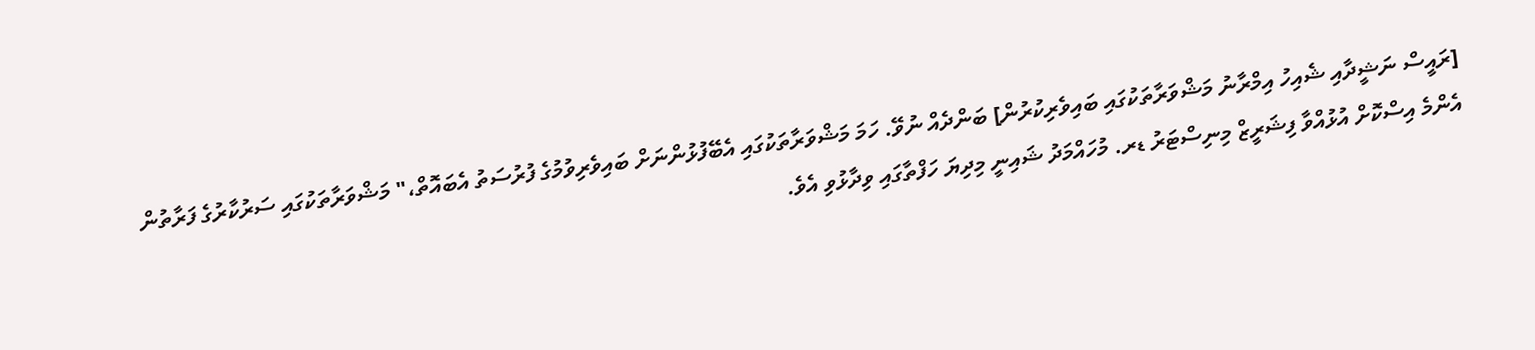[ރައީސް ނަޝީދާއި ޝެއިހު އިމްރާނު މަޝްވަރާތަކުގައި ބައިވެރިކުރުން] ބަންދެއް ނުވޭ. ހަމަ މަޝްވަރާތަކުގައި އެބޭފުޅުންނަށް ބައިވެރިވުމުގެ ފުރުސަތު އެބައޮތް،" މަޝްވަރާތަކުގައި ސަރުކާރުގެ ފަރާތުން އެންމެ އިސްކޮށް އުޅުއްވާ ފިޝަރީޒް މިނިސްޓަރު ޑރ. މުހައްމަދު ޝައިނީ މިދިޔަ ހަފްތާގައި ވިދާޅުވި އެވެ.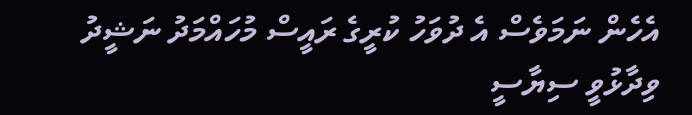އެހެން ނަމަވެސް އެ ދުވަހު ކުރީގެ ރައީސް މުހައްމަދު ނަޝީދު ވިދާޅުވީ ސިޔާސީ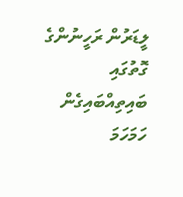ލީޑަރުން ރަހީނުންގެ ގޮތުގައި ބައިތިއްބައިގެން ހަމަހަމަ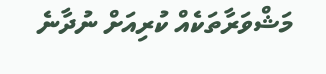މަޝްވަރާތަކެއް ކުރިއަށް ނުދާނެ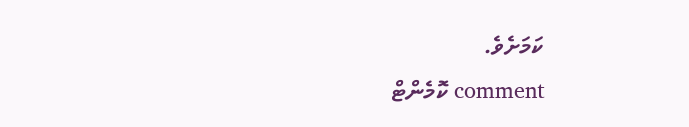ކަމަށެވެ.
comment ކޮމެންޓް